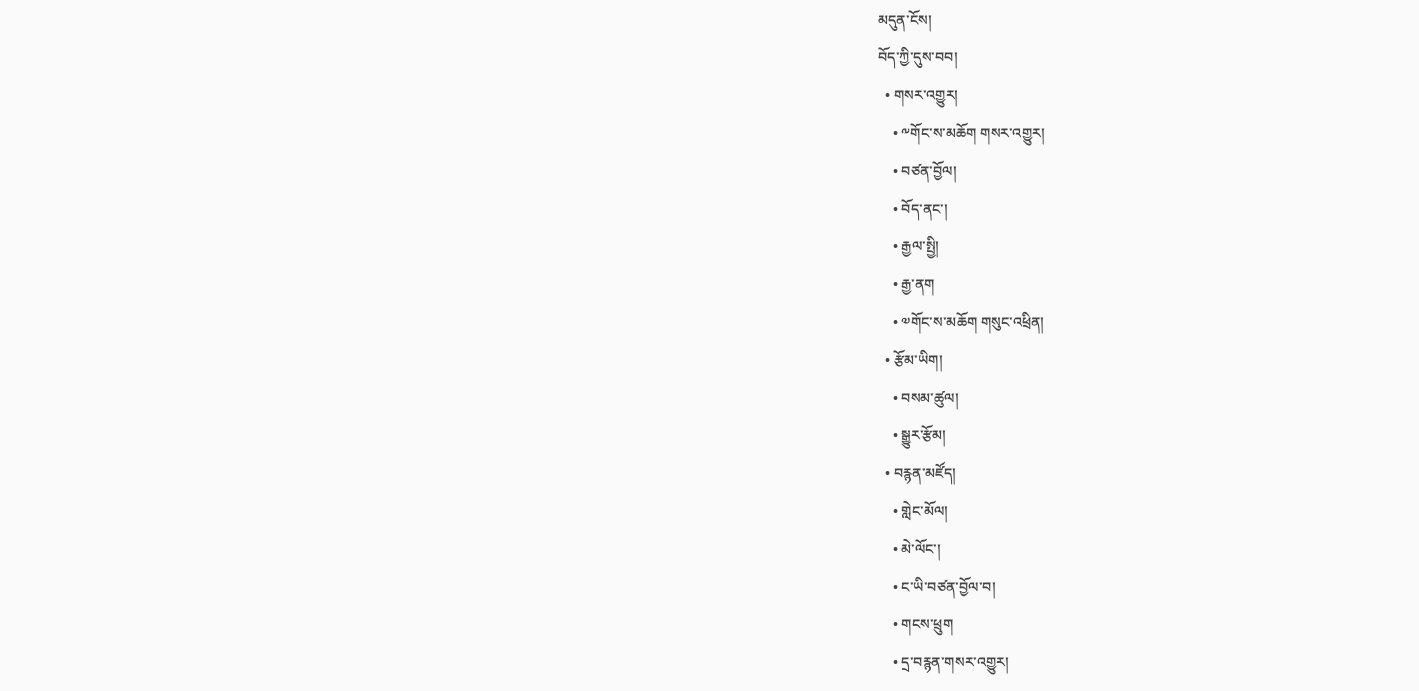མདུན་ངོས།
བོད་ཀྱི་དུས་བབ།
  • གསར་འགྱུར།
    • ༸གོང་ས་མཆོག གསར་འགྱུར།
    • བཙན་བྱོལ།
    • བོད་ནང་།
    • རྒྱལ་སྤྱི།
    • རྒྱ་ནག
    • ༧གོང་ས་མཆོག གསུང་འཕྲིན།
  • རྩོམ་ཡིག།
    • བསམ་ཚུལ།
    • སྒྱུར་རྩོམ།
  • བརྙན་མཛོད།
    • གླེང་མོལ།
    • མེ་ལོང་།
    • ང་ཡི་བཙན་བྱོལ་བ།
    • གངས་ཕྲུག
    • དྲ་བརྙན་གསར་འགྱུར།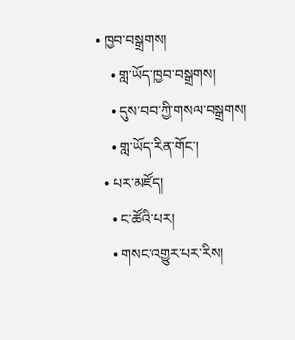• ཁྱབ་བསྒྲགས།
    • གླ་ཡོད་ཁྱབ་བསྒྲགས།
    • དུས་བབ་ཀྱི་གསལ་བསྒྲགས།
    • གླ་ཡོད་རིན་གོང་།
  • པར་མཛོད།
    • ང་ཚོའི་པར།
    • གསང་འགྱུར་པར་རིས།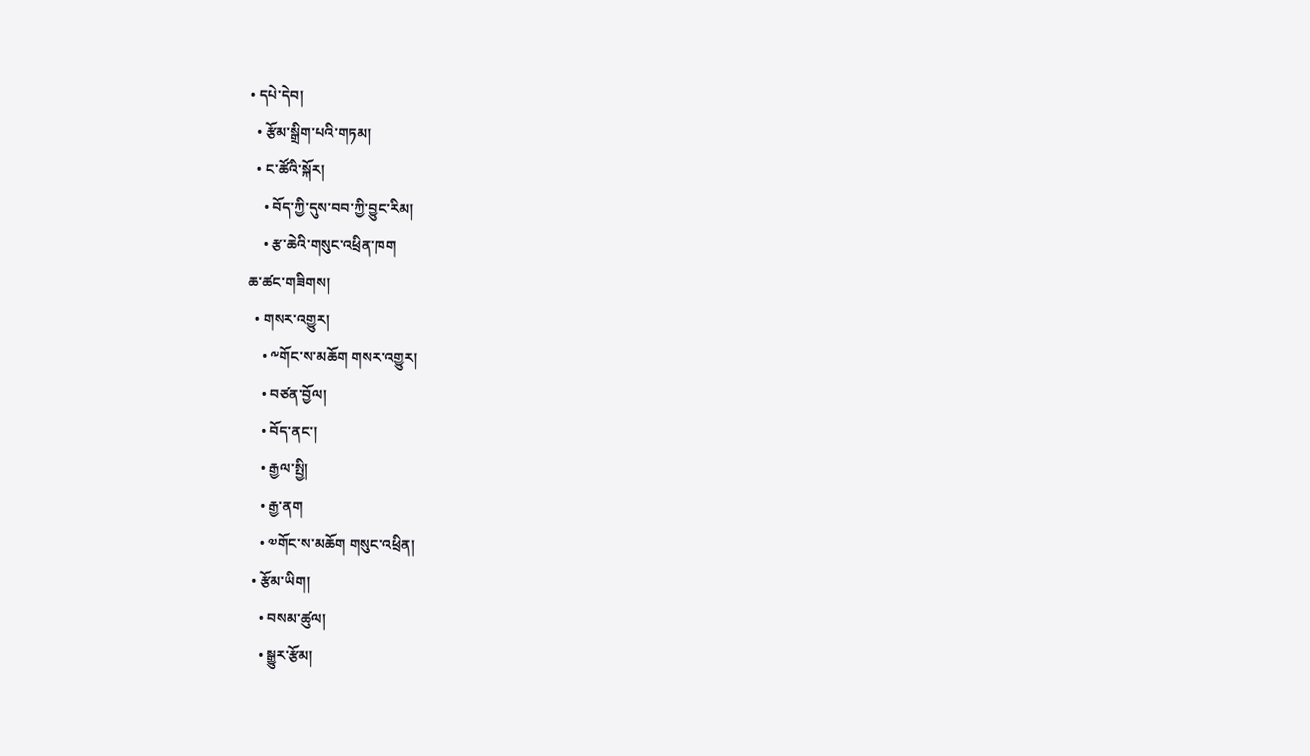• དཔེ་དེབ།
  • རྩོམ་སྒྲིག་པའི་གཏམ།
  • ང་ཚོའི་སྐོར།
    • བོད་ཀྱི་དུས་བབ་ཀྱི་བྱུང་རིམ།
    • རྩ་ཆེའི་གསུང་འཕྲིན་ཁག
ཆ་ཚང་གཟིགས།
  • གསར་འགྱུར།
    • ༸གོང་ས་མཆོག གསར་འགྱུར།
    • བཙན་བྱོལ།
    • བོད་ནང་།
    • རྒྱལ་སྤྱི།
    • རྒྱ་ནག
    • ༧གོང་ས་མཆོག གསུང་འཕྲིན།
  • རྩོམ་ཡིག།
    • བསམ་ཚུལ།
    • སྒྱུར་རྩོམ།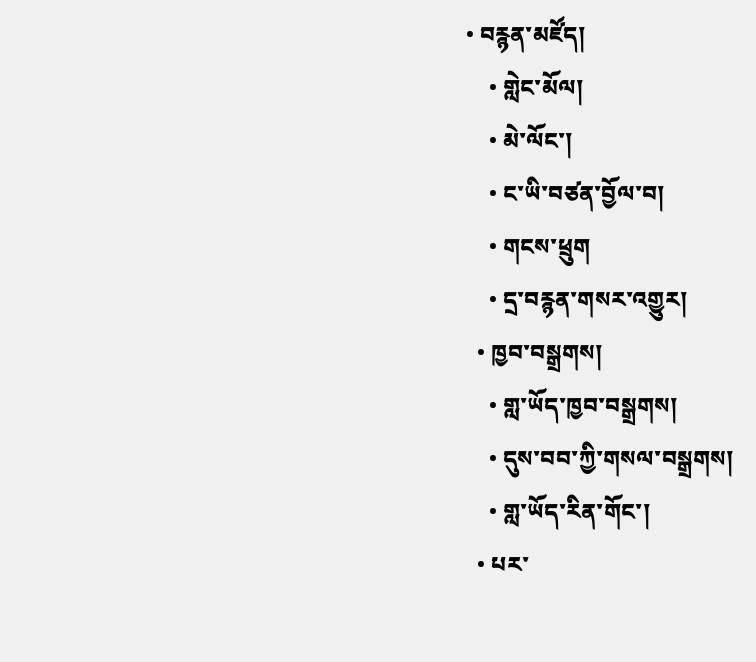• བརྙན་མཛོད།
    • གླེང་མོལ།
    • མེ་ལོང་།
    • ང་ཡི་བཙན་བྱོལ་བ།
    • གངས་ཕྲུག
    • དྲ་བརྙན་གསར་འགྱུར།
  • ཁྱབ་བསྒྲགས།
    • གླ་ཡོད་ཁྱབ་བསྒྲགས།
    • དུས་བབ་ཀྱི་གསལ་བསྒྲགས།
    • གླ་ཡོད་རིན་གོང་།
  • པར་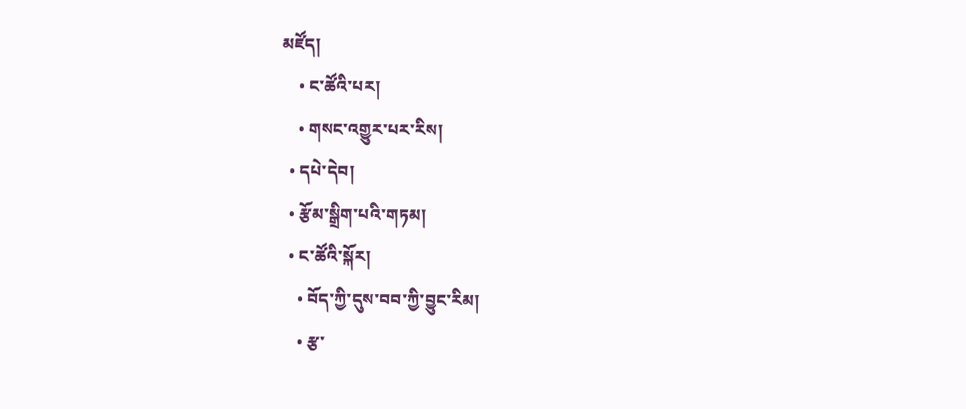མཛོད།
    • ང་ཚོའི་པར།
    • གསང་འགྱུར་པར་རིས།
  • དཔེ་དེབ།
  • རྩོམ་སྒྲིག་པའི་གཏམ།
  • ང་ཚོའི་སྐོར།
    • བོད་ཀྱི་དུས་བབ་ཀྱི་བྱུང་རིམ།
    • རྩ་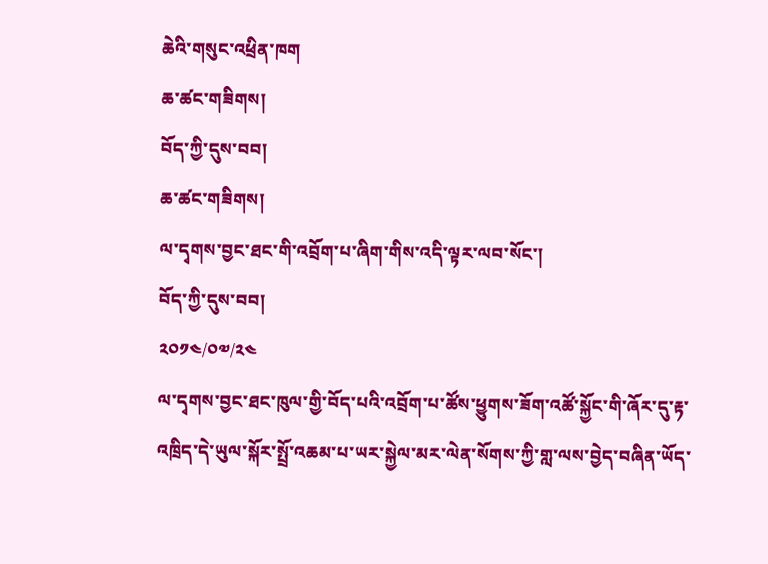ཆེའི་གསུང་འཕྲིན་ཁག
ཆ་ཚང་གཟིགས།
བོད་ཀྱི་དུས་བབ།
ཆ་ཚང་གཟིགས།
ལ་དྭགས་བྱང་ཐང་གི་འབྲོག་པ་ཞིག་གིས་འདི་ལྟར་ལབ་སོང་།
བོད་ཀྱི་དུས་བབ།
༢༠༡༤/༠༧/༢༤
ལ་དྭགས་བྱང་ཐང་ཁུལ་གྱི་བོད་པའི་འབྲོག་པ་ཚོས་ཕྱུགས་ཟོག་འཚོ་སྐྱོང་གི་ཞོར་དུ་རྟ་འཁྲིད་དེ་ཡུལ་སྐོར་སྤྲོ་འཆམ་པ་ཡར་སྐྱེལ་མར་ལེན་སོགས་ཀྱི་གླ་ལས་བྱེད་བཞིན་ཡོད་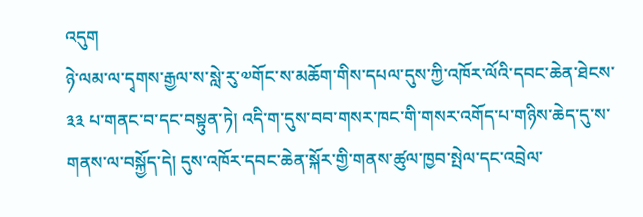འདུག
ཉེ་ལམ་ལ་དྭགས་རྒྱལ་ས་སླེ་རུ་༧གོང་ས་མཆོག་གིས་དཔལ་དུས་ཀྱི་འཁོར་ལོའི་དབང་ཆེན་ཐེངས་ ༣༣ པ་གནང་བ་དང་བསྟུན་ཏེ། འདི་ག་དུས་བབ་གསར་ཁང་གི་གསར་འགོད་པ་གཉིས་ཆེད་དུ་ས་གནས་ལ་བསྐྱོད་དེ། དུས་འཁོར་དབང་ཆེན་སྐོར་གྱི་གནས་ཚུལ་ཁྱབ་སྤེལ་དང་འབྲེལ་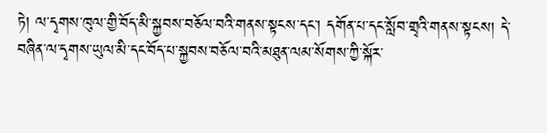ཏེ། ལ་དྭགས་ཁུལ་གྱི་བོད་མི་སྐྱབས་བཅོལ་བའི་གནས་སྟངས་དང་། དགོན་པ་དང་སློབ་གྲྭའི་གནས་སྟངས། དེ་བཞིན་ལ་དྭགས་ཡུལ་མི་དང་བོད་པ་སྐྱབས་བཅོལ་བའི་མཐུན་ལམ་སོགས་ཀྱི་སྐོར་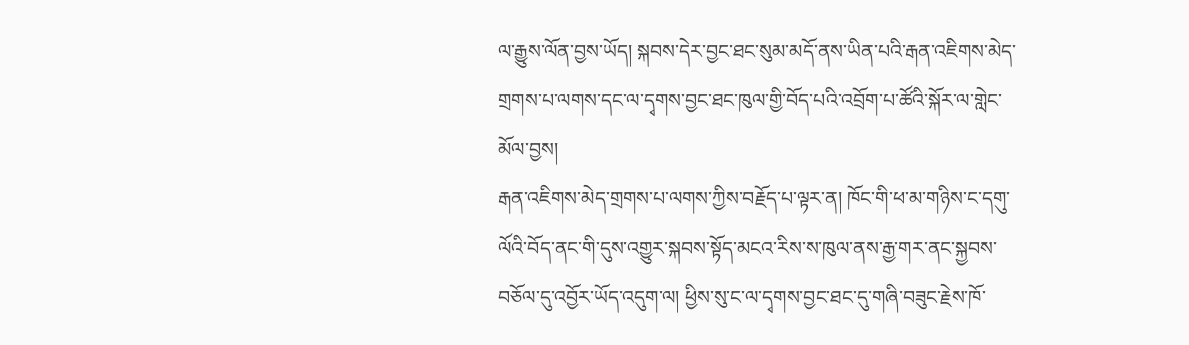ལ་རྒྱུས་ལོན་བྱས་ཡོད། སྐབས་དེར་བྱང་ཐང་སུམ་མདོ་ནས་ཡིན་པའི་རྒན་འཇིགས་མེད་གྲགས་པ་ལགས་དང་ལ་དྭགས་བྱང་ཐང་ཁུལ་གྱི་བོད་པའི་འབྲོག་པ་ཚོའི་སྐོར་ལ་གླེང་མོལ་བྱས།
རྒན་འཇིགས་མེད་གྲགས་པ་ལགས་ཀྱིས་བརྗོད་པ་ལྟར་ན། ཁོང་གི་ཕ་མ་གཉིས་ང་དགུ་ལོའི་བོད་ནང་གི་དུས་འགྱུར་སྐབས་སྟོད་མངའ་རིས་ས་ཁུལ་ནས་རྒྱ་གར་ནང་སྐྱབས་བཅོལ་དུ་འབྱོར་ཡོད་འདུག་ལ། ཕྱིས་སུ་ང་ལ་དྭགས་བྱང་ཐང་དུ་གཞི་བཟུང་རྗེས་ཁོ་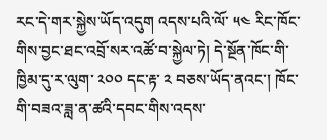རང་དེ་གར་སྐྱེས་ཡོད་འདུག འདས་པའི་ལོ་ ༥༤ རིང་ཁོང་གིས་བྱང་ཐང་འབྲོ་སར་འཚོ་བ་སྐྱེལ་ཏེ། དེ་སྔོན་ཁོང་གི་ཁྱིམ་དུ་ར་ལུག་ ༢༠༠ དང་རྟ་ ༢ བཅས་ཡོད་ནའང་། ཁོང་གི་བཟའ་ཟླ་ན་ཚའི་དབང་གིས་འདས་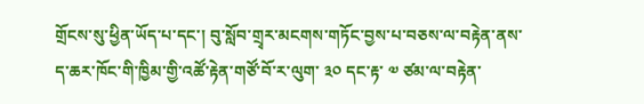གྲོངས་སུ་ཕྱིན་ཡོད་པ་དང་། བུ་སློབ་གྲྭར་མངགས་གཏོང་བྱས་པ་བཅས་ལ་བརྟེན་ནས་ད་ཆར་ཁོང་གི་ཁྱིམ་གྱི་འཚོ་རྟེན་གཙོ་བོ་ར་ལུག་ ༣༠ དང་རྟ་ ༧ ཙམ་ལ་བརྟེན་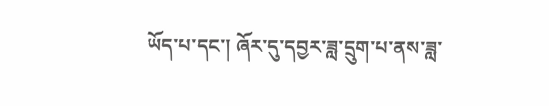ཡོད་པ་དང་། ཞོར་དུ་དབྱར་ཟླ་དྲུག་པ་ནས་ཟླ་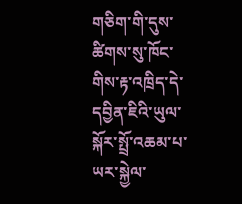གཅིག་གི་དུས་ཚིགས་སུ་ཁོང་གིས་རྟ་འཁྲིད་དེ་དབྱིན་ཇིའི་ཡུལ་སྐོར་སྤྲོ་འཆམ་པ་ཡར་སྐྱེལ་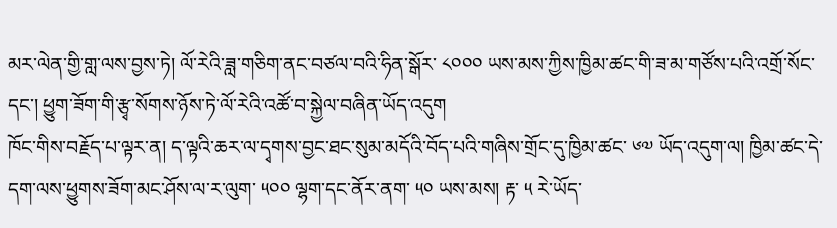མར་ལེན་གྱི་གླ་ལས་བྱས་ཏེ། ལོ་རེའི་ཟླ་གཅིག་ནང་བཙལ་བའི་ཧིན་སྒོར་ ༨༠༠༠ ཡས་མས་ཀྱིས་ཁྱིམ་ཚང་གི་ཟ་མ་གཙོས་པའི་འགྲོ་སོང་དང་། ཕྱུག་ཟོག་གི་རྩྭ་སོགས་ཉོས་ཏེ་ལོ་རེའི་འཚོ་བ་སྐྱེལ་བཞིན་ཡོད་འདུག
ཁོང་གིས་བརྗོད་པ་ལྟར་ན། ད་ལྟའི་ཆར་ལ་དྭགས་བྱང་ཐང་སུམ་མདོའི་བོད་པའི་གཞིས་གྲོང་དུ་ཁྱིམ་ཚང་ ༦༧ ཡོད་འདུག་ལ། ཁྱིམ་ཚང་དེ་དག་ལས་ཕྱུགས་ཟོག་མང་ཤོས་ལ་ར་ལུག་ ༥༠༠ ལྷག་དང་ནོར་ནག་ ༥༠ ཡས་མས། རྟ་ ༥ རེ་ཡོད་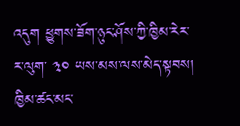འདུག ཕྱུགས་ཟོག་ཉུང་ཤོས་ཀྱི་ཁྱིམ་རེར་ར་ལུག་ ༣༠ ཡས་མས་ལས་མེད་སྟབས། ཁྱིམ་ཚང་མང་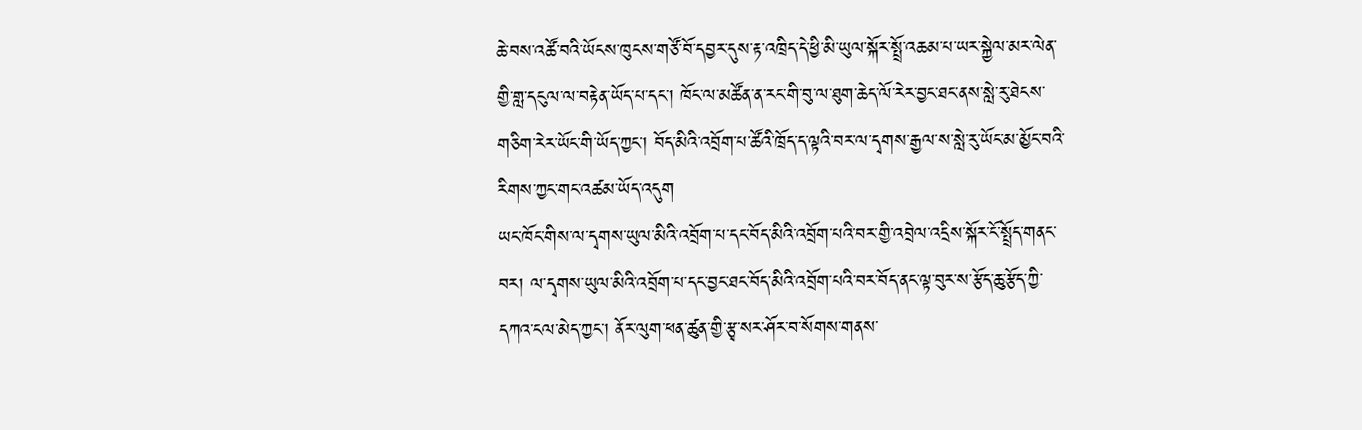ཆེ་བས་འཚོ་བའི་ཡོངས་ཁུངས་གཙོ་བོ་དབྱར་དུས་རྟ་འཁྲིད་དེ་ཕྱི་མི་ཡུལ་སྐོར་སྤྲོ་འཆམ་པ་ཡར་སྐྱེལ་མར་ལེན་གྱི་གླ་དངུལ་ལ་བརྟེན་ཡོད་པ་དང་། ཁོང་ལ་མཚོན་ན་རང་གི་བུ་ལ་ཐུག་ཆེད་ལོ་རེར་བྱང་ཐང་ནས་སླེ་རུ་ཐེངས་གཅིག་རེར་ཡོང་གི་ཡོད་ཀྱང་། བོད་མིའི་འབྲོག་པ་ཚོའི་ཁྲོད་ད་ལྟའི་བར་ལ་དྭགས་རྒྱལ་ས་སླེ་རུ་ཡོང་མ་མྱོང་བའི་རིགས་ཀྱང་གང་འཚམ་ཡོད་འདུག
ཡང་ཁོང་གིས་ལ་དྭགས་ཡུལ་མིའི་འབྲོག་པ་དང་བོད་མིའི་འབྲོག་པའི་བར་གྱི་འབྲེལ་འདྲིས་སྐོར་ངོ་སྤྲོད་གནང་བར། ལ་དྭགས་ཡུལ་མིའི་འབྲོག་པ་དང་བྱང་ཐང་བོད་མིའི་འབྲོག་པའི་བར་བོད་ནང་ལྟ་བུར་ས་རྩོད་ཆུ་རྩོད་ཀྱི་དཀའ་ངལ་མེད་ཀྱང་། ནོར་ལུག་ཕན་ཚུན་གྱི་རྩྭ་སར་ཤོར་བ་སོགས་གནས་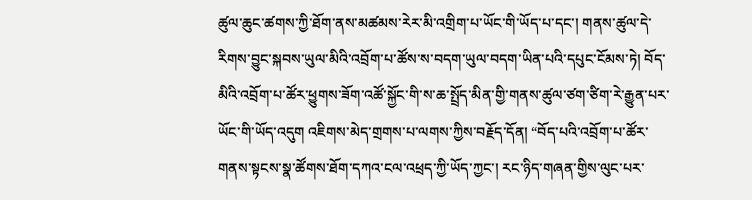ཚུལ་ཆུང་ཚགས་ཀྱི་ཐོག་ནས་མཚམས་རེར་མི་འགྲིག་པ་ཡོང་གི་ཡོད་པ་དང་། གནས་ཚུལ་དེ་རིགས་བྱུང་སྐབས་ཡུལ་མིའི་འབྲོག་པ་ཚོས་ས་བདག་ཡུལ་བདག་ཡིན་པའི་དཔུང་ངོམས་ཏེ། བོད་མིའི་འབྲོག་པ་ཚོར་ཕྱུགས་ཟོག་འཚོ་སྐྱོང་གི་ས་ཆ་སྤྲོད་མིན་གྱི་གནས་ཚུལ་ཙག་ཙིག་རེ་རྒྱུན་པར་ཡོང་གི་ཡོད་འདུག འཇིགས་མེད་གྲགས་པ་ལགས་ཀྱིས་བརྗོད་དོན། “བོད་པའི་འབྲོག་པ་ཚོར་གནས་སྟངས་སྣ་ཚོགས་ཐོག་དཀའ་ངལ་འཕྲད་ཀྱི་ཡོད་ཀྱང་། རང་ཉིད་གཞན་གྱིས་ལུང་པར་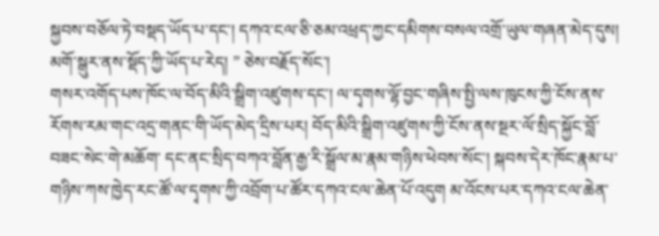སྐྱབས་བཅོལ་ཏེ་བསྡད་ཡོད་པ་དང་། དཀའ་ངལ་ཅི་ཅམ་འཕྲད་ཀྱང་དམིགས་བསལ་འགྲོ་ཡུལ་གཞན་མེད་དུས། མགོ་སྒུར་ནས་སྡོད་ཀྱི་ཡོད་པ་རེད། ” ཅེས་བརྗོད་སོང་།
གསར་འགོད་པས་ཁོང་ལ་བོད་མིའི་སྒྲིག་འཛུགས་དང་། ལ་དྭགས་ལྷོ་བྱང་གཞིས་སྤྱི་ལས་ཁུངས་ཀྱི་ངོས་ནས་རོགས་རམ་གང་འདྲ་གནང་གི་ཡོད་མེད་དྲིས་པར། བོད་མིའི་སྒྲིག་འཛུགས་ཀྱི་ངོས་ནས་སྔར་ལོ་སྲིད་སྐྱོང་བློ་བཟང་སེང་གེ་མཆོག་ དང་ནང་སྲིད་བཀའ་བློན་རྒྱ་རི་སྒྲོལ་མ་རྣམ་གཉིས་ཕེབས་སོང་། སྐབས་དེར་ཁོང་རྣམ་པ་གཉིས་ཀས་ཁྱེད་རང་ཚོ་ལ་དྭགས་ཀྱི་འབྲོག་པ་ཚོར་དཀའ་ངལ་ཆེན་པོ་འདུག མ་འོངས་པར་དཀའ་ངལ་ཆེན་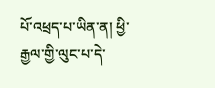པོ་འཕྲད་པ་ཡིན་ན། ཕྱི་རྒྱལ་གྱི་ལུང་པ་དེ་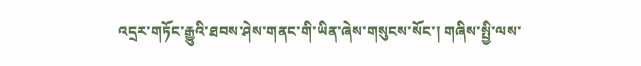འདྲར་གཏོང་རྒྱུའི་ཐབས་ཤེས་གནང་གི་ཡིན་ཞེས་གསུངས་སོང་། གཞིས་སྤྱི་ལས་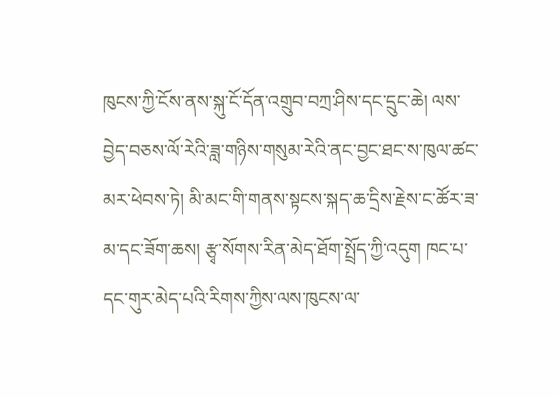ཁུངས་ཀྱི་ངོས་ནས་སྐུ་ངོ་དོན་འགྲུབ་བཀྲ་ཤིས་དང་དྲུང་ཆེ། ལས་བྱེད་བཅས་ལོ་རེའི་ཟླ་གཉིས་གསུམ་རེའི་ནང་བྱང་ཐང་ས་ཁུལ་ཚང་མར་ཕེབས་ཏེ། མི་མང་གི་གནས་སྟངས་སྐད་ཆ་དྲིས་རྗེས་ང་ཚོར་ཟ་མ་དང་ཟོག་ཆས། རྩྭ་སོགས་རིན་མེད་ཐོག་སྤྲོད་ཀྱི་འདུག ཁང་པ་དང་གུར་མེད་པའི་རིགས་ཀྱིས་ལས་ཁུངས་ལ་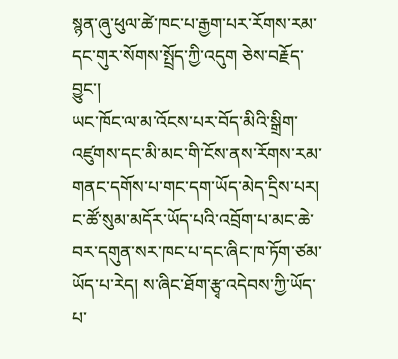སྙན་ཞུ་ཕུལ་ཚེ་ཁང་པ་རྒྱག་པར་རོགས་རམ་དང་གུར་སོགས་སྤྲོད་ཀྱི་འདུག ཅེས་བརྗོད་བྱུང་།
ཡང་ཁོང་ལ་མ་འོངས་པར་བོད་མིའི་སྒྲིག་འཛུགས་དང་མི་མང་གི་ངོས་ནས་རོགས་རམ་གནང་དགོས་པ་གང་དག་ཡོད་མེད་དྲིས་པར། ང་ཚོ་སུམ་མདོར་ཡོད་པའི་འབྲོག་པ་མང་ཆེ་བར་དགུན་སར་ཁང་པ་དང་ཞིང་ཁ་ཏོག་ཙམ་ཡོད་པ་རེད། ས་ཞིང་ཐོག་རྩྭ་འདེབས་ཀྱི་ཡོད་པ་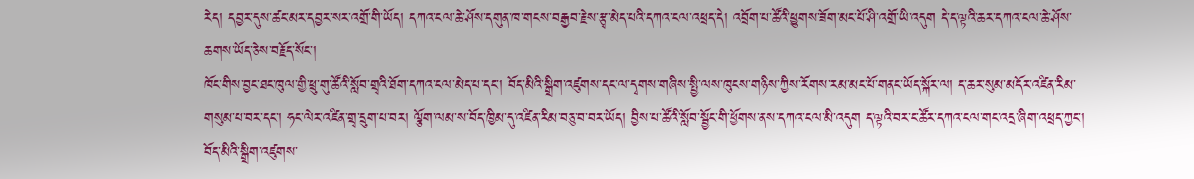རེད། དབྱར་དུས་ཚང་མར་དབྱར་སར་འགྲོ་གི་ཡོད། དཀའ་ངལ་ཆེ་ཤོས་དགུན་ཁ་གངས་བརྒྱབ་རྗེས་རྩྭ་མེད་པའི་དཀའ་ངལ་འཕྲད་དེ། འབྲོག་པ་ཚོའི་ཕྱུགས་ཟོག་མང་པོ་ཤི་འགྲོ་ཡི་འདུག དེ་ད་ལྟའི་ཆར་དཀའ་ངལ་ཆེ་ཤོས་ཆགས་ཡོད་ཅེས་བརྗོད་སོང་།
ཁོང་གིས་བྱང་ཐང་ཁུལ་གྱི་ཕྲུ་གུ་ཚོའི་སློབ་གྲྭའི་ཐོག་དཀའ་ངལ་མེད་པ་དང་། བོད་མིའི་སྒྲིག་འཛུགས་དང་ལ་དྭགས་གཞིས་སྤྱི་ལས་ཁུངས་གཉིས་ཀྱིས་རོགས་རམ་མང་པོ་གནང་ཡོད་སྐོར་ལ། ད་ཆར་སུམ་མདོར་འཛིན་རིམ་གསུམ་པ་བར་དང་། ཧང་ལེར་འཛིན་གྲྭ་དྲུག་པ་བར། ལྕོག་ལམ་ས་བོད་ཁྱིམ་དུ་འཛིན་རིམ་བཅུ་བ་བར་ཡོད། བྱིས་པ་ཚོའི་སློབ་སྦྱོང་གི་ཕྱོགས་ནས་དཀའ་ངལ་མི་འདུག ད་ལྟའི་བར་ང་ཚོར་དཀའ་ངལ་གང་འདྲ་ཞིག་འཕྲད་ཀྱང་། བོད་མིའི་སྒྲིག་འཛུགས་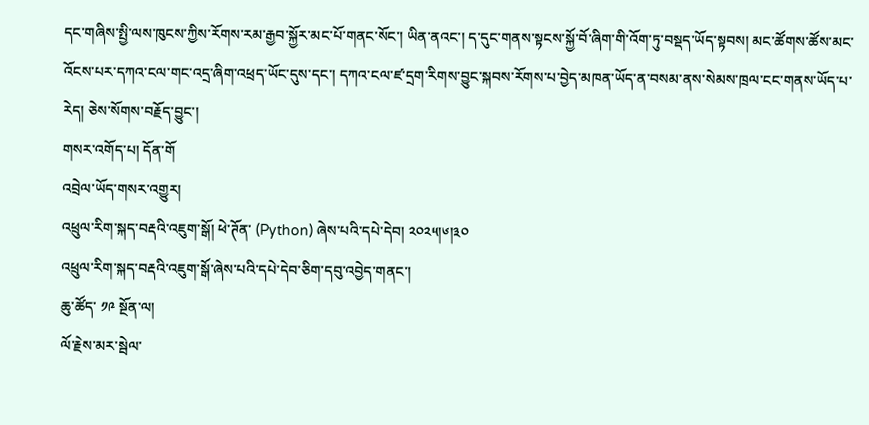དང་གཞིས་སྤྱི་ལས་ཁུངས་ཀྱིས་རོགས་རམ་རྒྱབ་སྐྱོར་མང་པོ་གནང་སོང་། ཡིན་ནའང་། ད་དུང་གནས་སྟངས་སྐྱོ་བོ་ཞིག་གི་འོག་ཏུ་བསྡད་ཡོད་སྟབས། མང་ཚོགས་ཚོས་མང་འོངས་པར་དཀའ་ངལ་གང་འདྲ་ཞིག་འཕྲད་ཡོང་དུས་དང་། དཀའ་ངལ་ཛ་དྲག་རིགས་བྱུང་སྐབས་རོགས་པ་བྱེད་མཁན་ཡོད་ན་བསམ་ནས་སེམས་ཁྲལ་ངང་གནས་ཡོད་པ་རེད། ཅེས་སོགས་བརྗོད་བྱུང་།
གསར་འགོད་པ། དོན་གོ
འབྲེལ་ཡོད་གསར་འགྱུར།
འཕྲུལ་རིག་སྐད་བརྡའི་འཇུག་སྒོ། ཕེ་ཊོན་ (Python) ཞེས་པའི་དཔེ་དེབ། ༢༠༢༥།༦།༣༠
འཕྲུལ་རིག་སྐད་བརྡའི་འཇུག་སྒོ་ཞེས་པའི་དཔེ་དེབ་ཅིག་དབུ་འབྱེད་གནང་།
ཆུ་ཚོད་ ༡༩ སྔོན་ལ།
ལོ་རྗེས་མར་སྦེལ་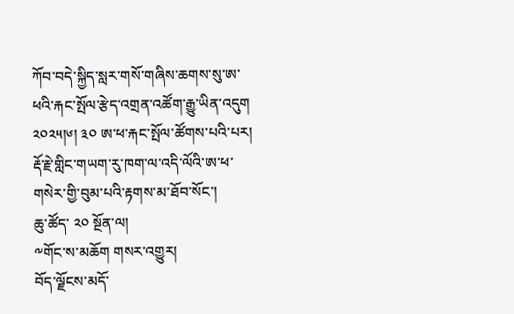ཀོབ་བདེ་སྐྱིད་སླར་གསོ་གཞིས་ཆགས་སུ་ཨ་ཕའི་རྐང་སྤོལ་རྩེད་འགྲན་འཚོག་རྒྱུ་ཡིན་འདུག ༢༠༢༥།༦། ༣༠ ཨ་ཕ་རྐང་སྤོལ་ཚོགས་པའི་པར།
རྡོ་རྗེ་གླིང་གཡག་རུ་ཁག་ལ་འདི་ལོའི་ཨ་ཕ་གསེར་གྱི་བུམ་པའི་རྟགས་མ་ཐོབ་སོང་།
ཆུ་ཚོད་ ༢༠ སྔོན་ལ།
༸གོང་ས་མཆོག གསར་འགྱུར།
བོད་ལྗོངས་མདོ་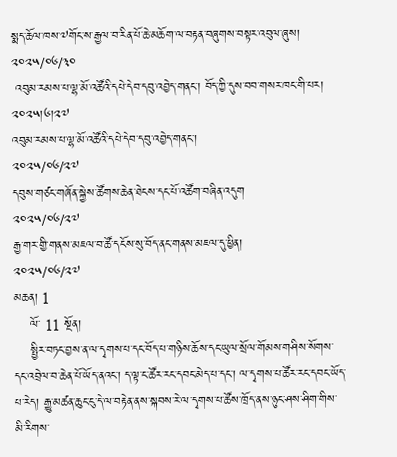སྨད་ཆོལ་ཁས་༧གོང་ས་རྒྱལ་བ་རིན་པོ་ཆེ་མཆོག་ལ་བརྟན་བཞུགས་བསྟར་འབུལ་ཞུས།
༢༠༢༥/༠༦/༣༠
 འབུམ་རམས་པ་ལྷ་མོ་འཚོའི་དཔེ་དེབ་དབུ་འབྱེད་གནང་། བོད་ཀྱི་དུས་བབ་གསར་ཁང་གི་པར། ༢༠༢༥།༦།༢༧
འབུམ་རམས་པ་ལྷ་མོ་འཚོའི་དཔེ་དེབ་དབུ་འབྱེད་གནང་།
༢༠༢༥/༠༦/༢༧
དབུས་གཙང་གཞོན་སྐྱེས་ཚོགས་ཆེན་ཐེངས་དང་པོ་འཚོག་བཞིན་འདུག
༢༠༢༥/༠༦/༢༧
རྒྱ་གར་གྱི་གནས་མཇལ་བ་ཚོ་དངོས་སུ་བོད་ནང་གནས་མཇལ་དུ་ཕྱིན།
༢༠༢༥/༠༦/༢༧
མཆན། 1
    ལོ་ 11 སྔོན།
    སྤྱིར་བཏང་བྱས་ན་ལ་དྭགས་པ་དང་བོད་པ་གཉིས་ཆོས་དང་ཡུལ་སྲོལ་གོམས་གཤིས་སོགས་དང་འབྲེལ་བ་ཆེན་པོ་ཡོད་ནའང་། ད་ལྟ་ང་ཚོར་རང་དབང་མེད་པ་དང་། ལ་དྭགས་པ་ཚོར་རང་དབང་ཡོད་པ་རེད། རྒྱུ་མཚན་ཆུང་ངུ་དེ་ལ་བརྟེན་ནས་སྐབས་རེ་ལ་དྭགས་པ་ཚོས་ཁྲོད་ནས་ཉུང་ཤས་ཤིག་གིས་མི་རིགས་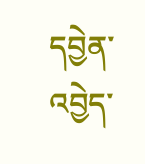དབྱེན་འབྱེད་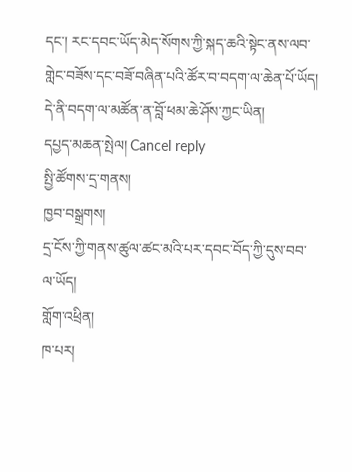དང་། རང་དབང་ཡོད་མེད་སོགས་ཀྱི་སྐད་ཆའི་སྟེང་ནས་ལབ་གླེང་བཟོས་དང་བཟོ་བཞིན་པའི་ཚོར་བ་བདག་ལ་ཆེན་པོ་ཡོད། དེ་ནི་བདག་ལ་མཚོན་ན་བློ་ཕམ་ཆེ་ཤོས་ཀྱང་ཡིན།
དཔྱད་མཆན་སྤེལ། Cancel reply
སྤྱི་ཚོགས་དྲ་གནས།
ཁྱབ་བསྒྲགས།
དྲ་ངོས་ཀྱི་གནས་ཚུལ་ཚང་མའི་པར་དབང་བོད་ཀྱི་དུས་བབ་ལ་ཡོད།
གློག་འཕྲིན།
ཁ་པར།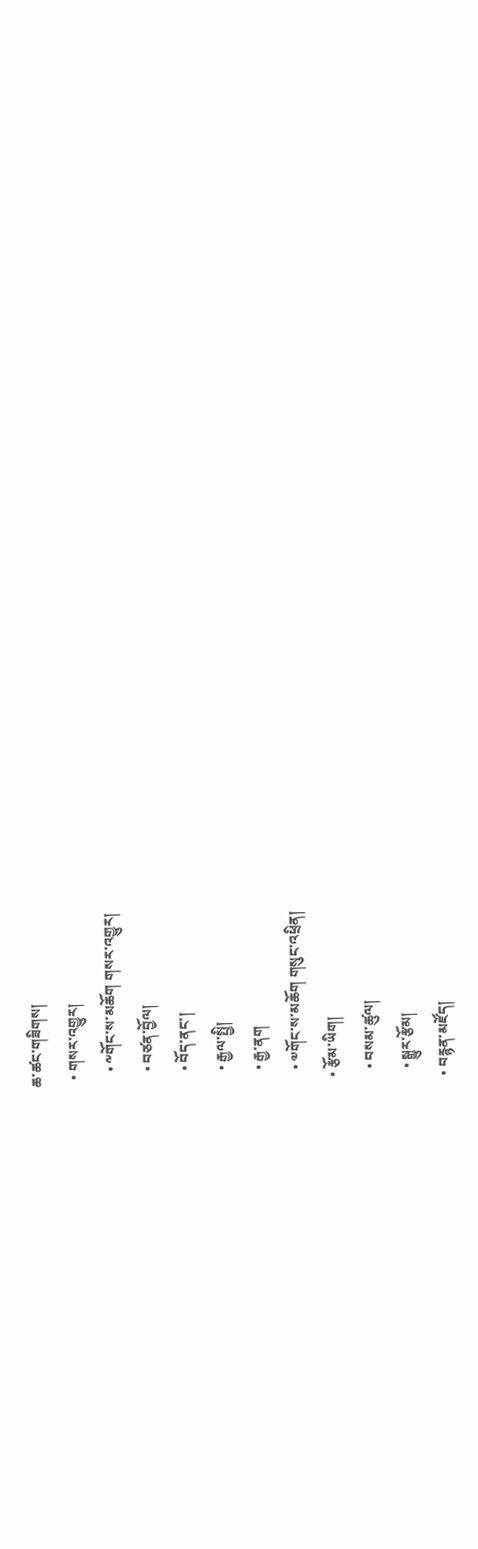ཆ་ཚང་གཟིགས།
  • གསར་འགྱུར།
    • ༸གོང་ས་མཆོག གསར་འགྱུར།
    • བཙན་བྱོལ།
    • བོད་ནང་།
    • རྒྱལ་སྤྱི།
    • རྒྱ་ནག
    • ༧གོང་ས་མཆོག གསུང་འཕྲིན།
  • རྩོམ་ཡིག།
    • བསམ་ཚུལ།
    • སྒྱུར་རྩོམ།
  • བརྙན་མཛོད།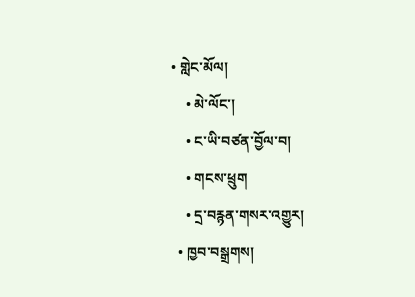• གླེང་མོལ།
    • མེ་ལོང་།
    • ང་ཡི་བཙན་བྱོལ་བ།
    • གངས་ཕྲུག
    • དྲ་བརྙན་གསར་འགྱུར།
  • ཁྱབ་བསྒྲགས།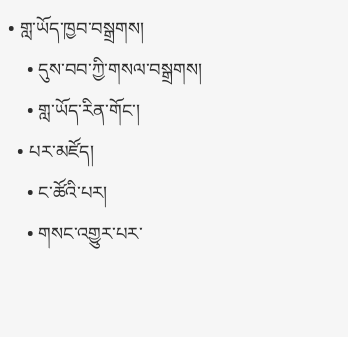• གླ་ཡོད་ཁྱབ་བསྒྲགས།
    • དུས་བབ་ཀྱི་གསལ་བསྒྲགས།
    • གླ་ཡོད་རིན་གོང་།
  • པར་མཛོད།
    • ང་ཚོའི་པར།
    • གསང་འགྱུར་པར་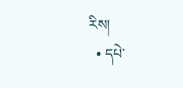རིས།
  • དཔེ་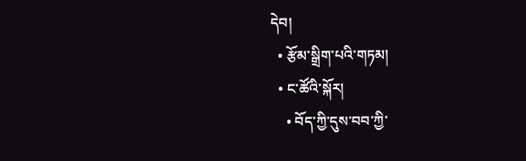དེབ།
  • རྩོམ་སྒྲིག་པའི་གཏམ།
  • ང་ཚོའི་སྐོར།
    • བོད་ཀྱི་དུས་བབ་ཀྱི་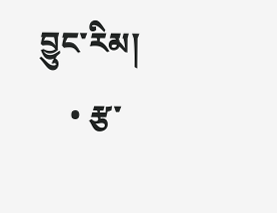བྱུང་རིམ།
    • རྩ་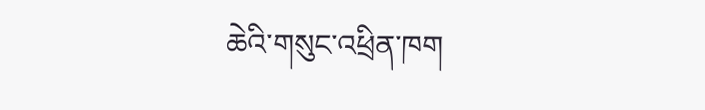ཆེའི་གསུང་འཕྲིན་ཁག